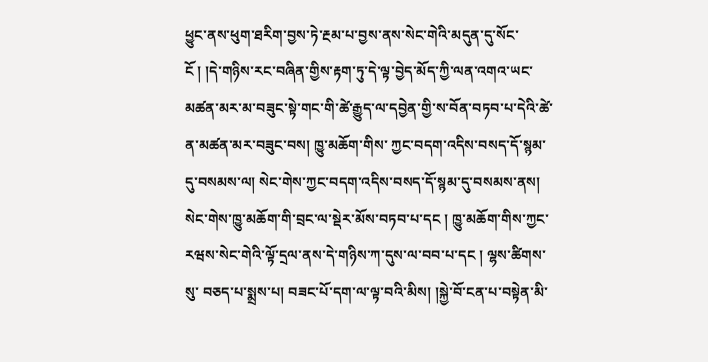ཕྱུང་ནས་ཕུག་ཐརིག་བྱས་ཏེ་རྔམ་པ་བྱས་ནས་སེང་གེའི་མདུན་དུ་སོང་ངོ ། །དེ་གཉིས་རང་བཞིན་གྱིས་རྟག་ཏུ་དེ་ལྟ་བྱེད་མོད་ཀྱི་ལན་འགའ་ཡང་མཚན་མར་མ་བཟུང་སྟེ་གང་གི་ཚེ་རྒྱུད་ལ་དབྱེན་གྱི་ས་བོན་བཏབ་པ་དེའི་ཚེ་ན་མཚན་མར་བཟུང་བས། ཁྱུ་མཆོག་གིས་ ཀྱང་བདག་འདིས་བསད་དོ་སྙམ་དུ་བསམས་ལ། སེང་གེས་ཀྱང་བདག་འདིས་བསད་དོ་སྙམ་དུ་བསམས་ནས། སེང་གེས་ཁྱུ་མཆོག་གི་བྲང་ལ་སྡེར་མོས་བཏབ་པ་དང ། ཁྱུ་མཆོག་གིས་ཀྱང་རཝས་སེང་གེའི་ལྟོ་དྲལ་ནས་དེ་གཉིས་ཀ་དུས་ལ་བབ་པ་དང ། ལྷས་ཚིགས་སུ་ བཅད་པ་སྨྲས་པ། བཟང་པོ་དག་ལ་ལྟ་བའི་མིས། །སྐྱེ་བོ་ངན་པ་བསྟེན་མི་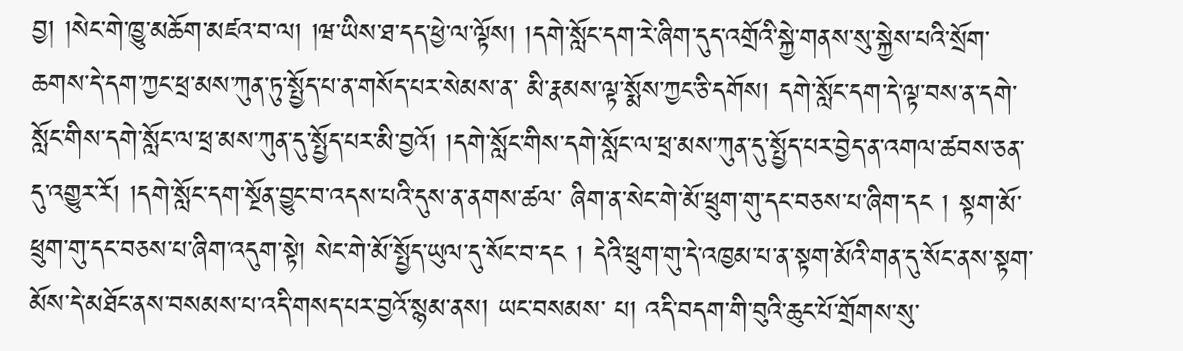བྱ། །སེང་གེ་ཁྱུ་མཆོག་མཛའ་བ་ལ། །ཝ་ཡིས་ཐ་དད་ཕྱེ་ལ་ལྟོས། །དགེ་སློང་དག་རེ་ཞིག་དུད་འགྲོའི་སྐྱེ་གནས་སུ་སྐྱེས་པའི་སྲོག་ཆགས་དེ་དག་ཀྱང་ཕྲ་མས་ཀུན་ཏུ་སྤྱོད་པ་ན་གསོད་པར་སེམས་ན་ མི་རྣམས་ལྟ་སྨོས་ཀྱང་ཅི་དགོས། དགེ་སློང་དག་དེ་ལྟ་བས་ན་དགེ་སློང་གིས་དགེ་སློང་ལ་ཕྲ་མས་ཀུན་དུ་སྤྱོད་པར་མི་བྱའོ། །དགེ་སློང་གིས་དགེ་སློང་ལ་ཕྲ་མས་ཀུན་དུ་སྤྱོད་པར་བྱེད་ན་འགལ་ཚབས་ཅན་དུ་འགྱུར་རོ། །དགེ་སློང་དག་སྔོན་བྱུང་བ་འདས་པའི་དུས་ན་ནགས་ཚལ་ ཞིག་ན་སེང་གེ་མོ་ཕྲུག་གུ་དང་བཅས་པ་ཞིག་དང ། སྟག་མོ་ཕྲུག་གུ་དང་བཅས་པ་ཞིག་འདུག་སྟེ། སེང་གེ་མོ་སྤྱོད་ཡུལ་དུ་སོང་བ་དང ། དེའི་ཕྲུག་གུ་དེ་འཁྱམ་པ་ན་སྟག་མོའི་གན་དུ་སོང་ནས་སྟག་མོས་དེ་མཐོང་ནས་བསམས་པ་འདི་གསད་པར་བྱའོ་སྙམ་ནས། ཡང་བསམས་ པ། འདི་བདག་གི་བུའི་ཆུང་པོ་གྲོགས་སུ་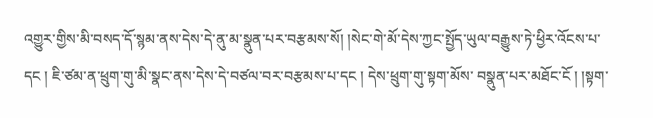འགྱུར་གྱིས་མི་བསད་དོ་སྙམ་ནས་དེས་དེ་ནུ་མ་སྣུན་པར་བརྩམས་སོ། །སེང་གེ་མོ་དེས་ཀྱང་སྤྱོད་ཡུལ་བརྒྱུས་ཏེ་ཕྱིར་འོངས་པ་དང ། ཇི་ཙམ་ན་ཕྲུག་གུ་མི་སྣང་ནས་དེས་དེ་བཙལ་བར་བརྩམས་པ་དང ། དེས་ཕྲུག་གུ་སྟག་མོས་ བསྣུན་པར་མཐོང་ངོ ། །སྟག་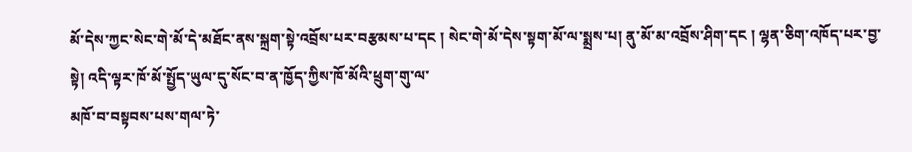མོ་དེས་ཀྱང་སེང་གེ་མོ་དེ་མཐོང་ནས་སྐྲག་སྟེ་འབྲོས་པར་བརྩམས་པ་དང ། སེང་གེ་མོ་དེས་སྟག་མོ་ལ་སྨྲས་པ། ནུ་མོ་མ་འབྲོས་ཤིག་དང ། ལྷན་ཅིག་འཁོད་པར་བྱ་སྟེ། འདི་ལྟར་ཁོ་མོ་སྤྱོད་ཡུལ་དུ་སོང་བ་ན་ཁྱོད་ཀྱིས་ཁོ་མོའི་ཕྲུག་གུ་ལ་
མཁོ་བ་བསྟབས་པས་གལ་ཏེ་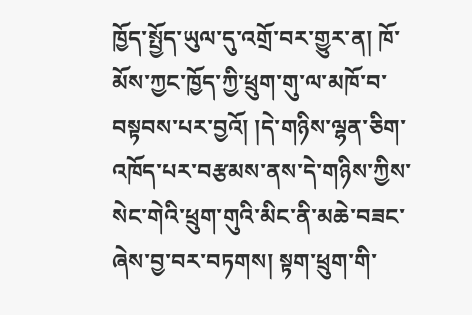ཁྱོད་སྤྱོད་ཡུལ་དུ་འགྲོ་བར་གྱུར་ན། ཁོ་མོས་ཀྱང་ཁྱོད་ཀྱི་ཕྲུག་གུ་ལ་མཁོ་བ་བསྟབས་པར་བྱའོ། །དེ་གཉིས་ལྷན་ཅིག་འཁོད་པར་བརྩམས་ནས་དེ་གཉིས་ཀྱིས་སེང་གེའི་ཕྲུག་གུའི་མིང་ནི་མཆེ་བཟང་ཞེས་བྱ་བར་བཏགས། སྟག་ཕྲུག་གི་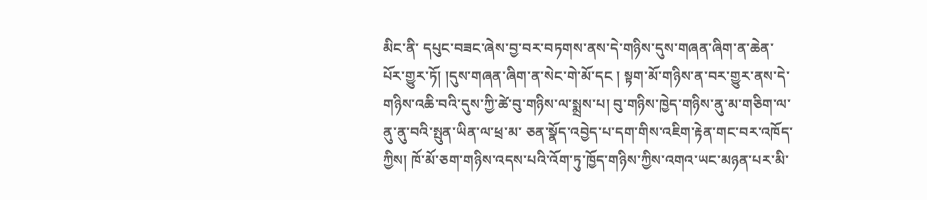མིང་ནི་ དཔུང་བཟང་ཞེས་བྱ་བར་བཏགས་ནས་དེ་གཉིས་དུས་གཞན་ཞིག་ན་ཆེན་པོར་གྱུར་ཏོ། །དུས་གཞན་ཞིག་ན་སེང་གེ་མོ་དང ། སྟག་མོ་གཉིས་ན་བར་གྱུར་ནས་དེ་གཉིས་འཆི་བའི་དུས་ཀྱི་ཚེ་བུ་གཉིས་ལ་སྨྲས་པ། བུ་གཉིས་ཁྱེད་གཉིས་ནུ་མ་གཅིག་ལ་ནུ་ནུ་བའི་སྤུན་ཡིན་ལ་ཕྲ་མ་ ཅན་སྣོད་འབྱེད་པ་དག་གིས་འཇིག་རྟེན་གང་བར་འཁོད་ཀྱིས། ཁོ་མོ་ཅག་གཉིས་འདས་པའི་འོག་ཏུ་ཁྱོད་གཉིས་ཀྱིས་འགའ་ཡང་མཉན་པར་མི་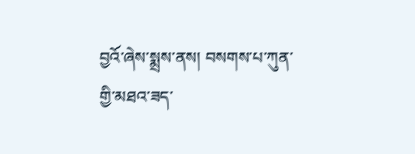བྱའོ་ཞེས་སྨྲས་ནས། བསགས་པ་ཀུན་གྱི་མཐའ་ཟད་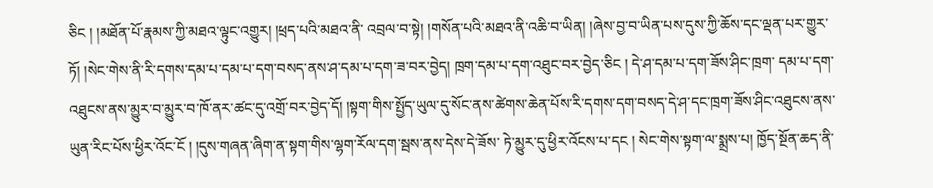ཅིང ། །མཐོན་པོ་རྣམས་ཀྱི་མཐའ་ལྟུང་འགྱུར། །ཕྲད་པའི་མཐའ་ནི་ འབྲལ་བ་སྟེ། །གསོན་པའི་མཐའ་ནི་འཆི་བ་ཡིན། །ཞེས་བྱ་བ་ཡིན་པས་དུས་ཀྱི་ཆོས་དང་ལྡན་པར་གྱུར་ཏོ། །སེང་གེས་ནི་རི་དགས་དམ་པ་དམ་པ་དག་བསད་ནས་ཤ་དམ་པ་དག་ཟ་བར་བྱེད། ཁྲག་དམ་པ་དག་འཐུང་བར་བྱེད་ཅིང ། དེ་ཤ་དམ་པ་དག་ཟོས་ཤིང་ཁྲག་ དམ་པ་དག་འཐུངས་ནས་མྱུར་བ་མྱུར་བ་ཁོ་ནར་ཚང་དུ་འགྲོ་བར་བྱེད་དོ། །སྟག་གིས་སྤྱོད་ཡུལ་དུ་སོང་ནས་ཚེགས་ཆེན་པོས་རི་དགས་དག་བསད་དེ་ཤ་དང་ཁྲག་ཟོས་ཤིང་འཐུངས་ནས་ཡུན་རིང་པོས་ཕྱིར་འོང་ངོ ། །དུས་གཞན་ཞིག་ན་སྟག་གིས་ལྷག་རོལ་དག་སྦས་ནས་དེས་དེ་ཟོས་ ཏེ་མྱུར་དུ་ཕྱིར་འོངས་པ་དང ། སེང་གེས་སྟག་ལ་སྨྲས་པ། ཁྱོད་སྔོན་ཆད་ནི་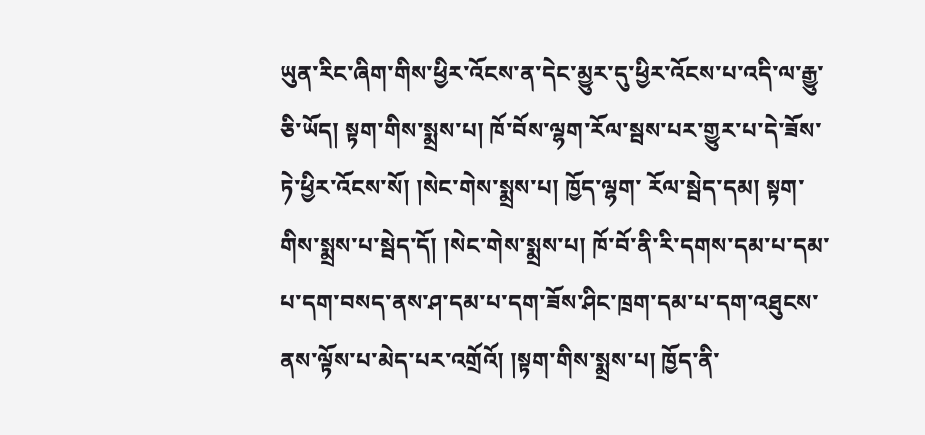ཡུན་རིང་ཞིག་གིས་ཕྱིར་འོངས་ན་དེང་མྱུར་དུ་ཕྱིར་འོངས་པ་འདི་ལ་རྒྱུ་ཅི་ཡོད། སྟག་གིས་སྨྲས་པ། ཁོ་བོས་ལྷག་རོལ་སྦས་པར་གྱུར་པ་དེ་ཟོས་ཏེ་ཕྱིར་འོངས་སོ། །སེང་གེས་སྨྲས་པ། ཁྱོད་ལྷག་ རོལ་སྦེད་དམ། སྟག་གིས་སྨྲས་པ་སྦེད་དོ། །སེང་གེས་སྨྲས་པ། ཁོ་བོ་ནི་རི་དགས་དམ་པ་དམ་པ་དག་བསད་ནས་ཤ་དམ་པ་དག་ཟོས་ཤིང་ཁྲག་དམ་པ་དག་འཐུངས་ནས་ལྟོས་པ་མེད་པར་འགྲོའོ། །སྟག་གིས་སྨྲས་པ། ཁྱོད་ནི་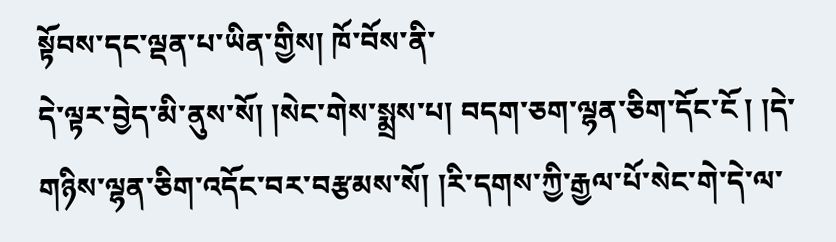སྟོབས་དང་ལྡན་པ་ཡིན་གྱིས། ཁོ་བོས་ནི་
དེ་ལྟར་བྱེད་མི་ནུས་སོ། །སེང་གེས་སྨྲས་པ། བདག་ཅག་ལྷན་ཅིག་དོང་ངོ ། །དེ་གཉིས་ལྷན་ཅིག་འདོང་བར་བརྩམས་སོ། །རི་དགས་ཀྱི་རྒྱལ་པོ་སེང་གེ་དེ་ལ་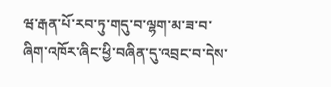ཝ་རྒན་པོ་རབ་ཏུ་གདུ་བ་ལྷག་མ་ཟ་བ་ཞིག་འཁོར་ཞིང་ཕྱི་བཞིན་དུ་འབྲང་བ་དེས་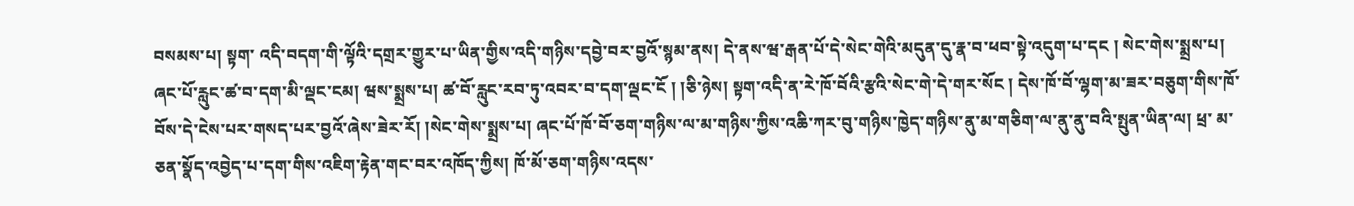བསམས་པ། སྟག་ འདི་བདག་གི་ལྟོའི་དགྲར་གྱུར་པ་ཡིན་གྱིས་འདི་གཉིས་དབྱེ་བར་བྱའོ་སྙམ་ནས། དེ་ནས་ཝ་རྒན་པོ་དེ་སེང་གེའི་མདུན་དུ་རྣ་བ་ཕབ་སྟེ་འདུག་པ་དང ། སེང་གེས་སྨྲས་པ། ཞང་པོ་རླུང་ཚ་བ་དག་མི་ལྡང་ངམ། ཝས་སྨྲས་པ། ཚ་བོ་རླུང་རབ་ཏུ་འབར་བ་དག་ལྡང་ངོ ། །ཅི་ཉེས། སྟག་འདི་ན་རེ་ཁོ་བོའི་རྩའི་སེང་གེ་དེ་གར་སོང ། དེས་ཁོ་བོ་ལྷག་མ་ཟར་བཅུག་གིས་ཁོ་བོས་དེ་ངེས་པར་གསད་པར་བྱའོ་ཞེས་ཟེར་རོ། །སེང་གེས་སྨྲས་པ། ཞང་པོ་ཁོ་བོ་ཅག་གཉིས་ལ་མ་གཉིས་ཀྱིས་འཆི་ཀར་བུ་གཉིས་ཁྱེད་གཉིས་ནུ་མ་གཅིག་ལ་ནུ་ནུ་བའི་སྤུན་ཡིན་ལ། ཕྲ་ མ་ཅན་སྣོད་འབྱེད་པ་དག་གིས་འཇིག་རྟེན་གང་བར་འཁོད་ཀྱིས། ཁོ་མོ་ཅག་གཉིས་འདས་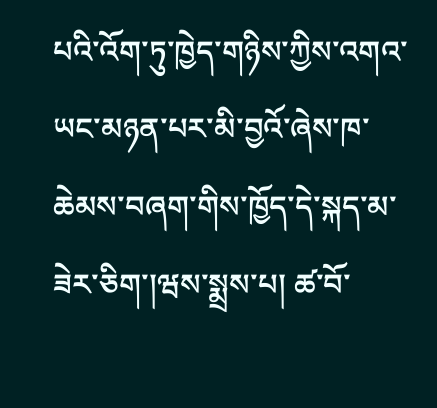པའི་འོག་ཏུ་ཁྱེད་གཉིས་ཀྱིས་འགའ་ཡང་མཉན་པར་མི་བྱའོ་ཞེས་ཁ་ཆེམས་བཞག་གིས་ཁྱོད་དེ་སྐད་མ་ཟེར་ཅིག་།ཝས་སྨྲས་པ། ཚ་བོ་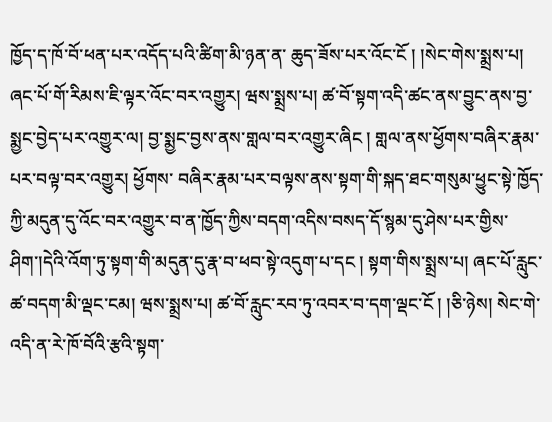ཁྱོད་ད་ཁོ་བོ་ཕན་པར་འདོད་པའི་ཚིག་མི་ཉན་ན་ ཆུད་ཟོས་པར་འོང་ངོ ། །སེང་གེས་སྨྲས་པ། ཞང་པོ་གོ་རིམས་ཇི་ལྟར་འོང་བར་འགྱུར། ཝས་སྨྲས་པ། ཚ་བོ་སྟག་འདི་ཚང་ནས་བྱུང་ནས་བྱ་སྨྱང་བྱེད་པར་འགྱུར་ལ། བྱ་སྨྱང་བྱས་ནས་གླལ་བར་འགྱུར་ཞིང ། གླལ་ནས་ཕྱོགས་བཞིར་རྣམ་པར་བལྟ་བར་འགྱུར། ཕྱོགས་ བཞིར་རྣམ་པར་བལྟས་ནས་སྟག་གི་སྐད་ཐང་གསུམ་ཕྱུང་སྟེ་ཁྱོད་ཀྱི་མདུན་དུ་འོང་བར་འགྱུར་བ་ན་ཁྱོད་ཀྱིས་བདག་འདིས་བསད་དོ་སྙམ་དུ་ཤེས་པར་གྱིས་ཤིག་།དེའི་འོག་ཏུ་སྟག་གི་མདུན་དུ་རྣ་བ་ཕབ་སྟེ་འདུག་པ་དང ། སྟག་གིས་སྨྲས་པ། ཞང་པོ་རླུང་ཚ་བདག་མི་ལྡང་ངམ། ཝས་སྨྲས་པ། ཚ་བོ་རླུང་རབ་ཏུ་འབར་བ་དག་ལྡང་ངོ ། །ཅི་ཉེས། སེང་གེ་འདི་ན་རེ་ཁོ་བོའི་རྩའི་སྟག་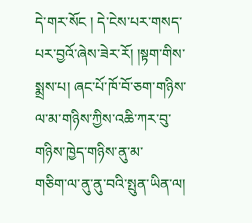དེ་གར་སོང ། དེ་ངེས་པར་གསད་པར་བྱའོ་ཞེས་ཟེར་རོ། །སྟག་གིས་སྨྲས་པ། ཞང་པོ་ཁོ་བོ་ཅག་གཉིས་ལ་མ་གཉིས་ཀྱིས་འཆི་ཀར་བུ་གཉིས་ཁྱེད་གཉིས་ནུ་མ་
གཅིག་ལ་ནུ་ནུ་བའི་སྤུན་ཡིན་ལ།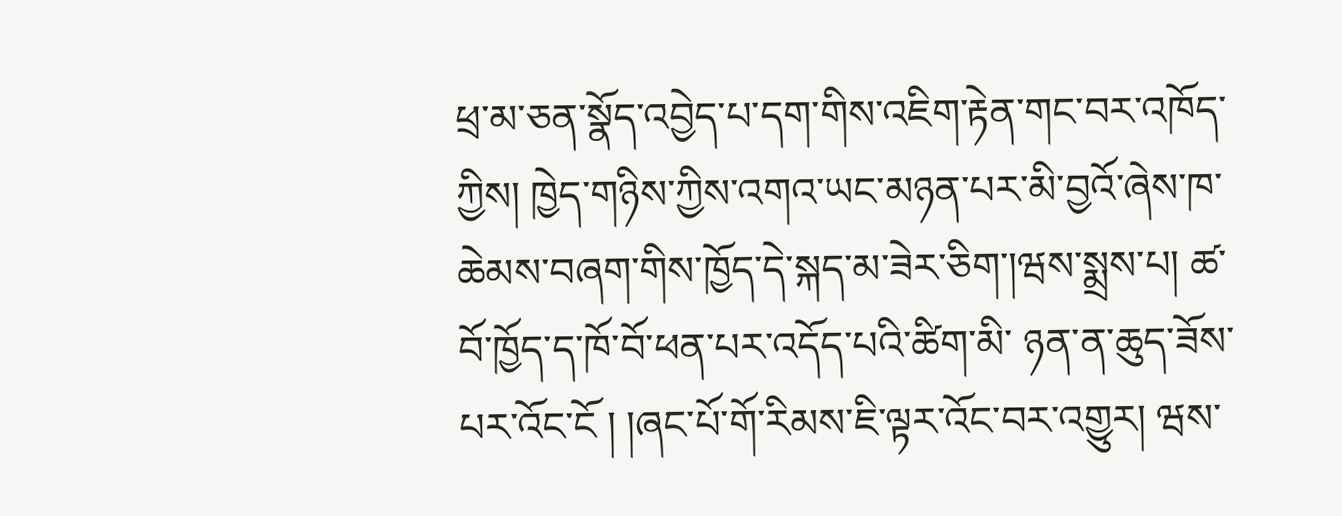ཕྲ་མ་ཅན་སྣོད་འབྱེད་པ་དག་གིས་འཇིག་རྟེན་གང་བར་འཁོད་ཀྱིས། ཁྱེད་གཉིས་ཀྱིས་འགའ་ཡང་མཉན་པར་མི་བྱའོ་ཞེས་ཁ་ཆེམས་བཞག་གིས་ཁྱོད་དེ་སྐད་མ་ཟེར་ཅིག་།ཝས་སྨྲས་པ། ཚ་བོ་ཁྱོད་ད་ཁོ་བོ་ཕན་པར་འདོད་པའི་ཚིག་མི་ ཉན་ན་ཆུད་ཟོས་པར་འོང་ངོ ། །ཞང་པོ་གོ་རིམས་ཇི་ལྟར་འོང་བར་འགྱུར། ཝས་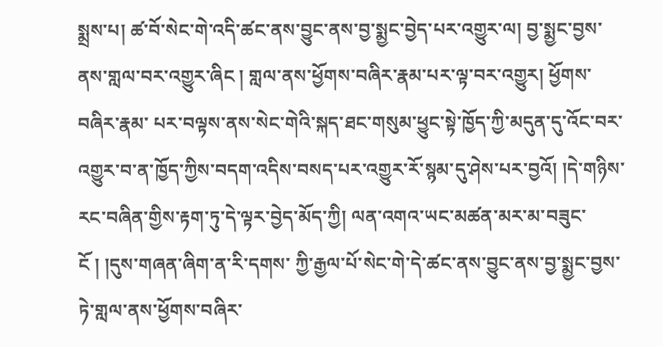སྨྲས་པ། ཚ་བོ་སེང་གེ་འདི་ཚང་ནས་བྱུང་ནས་བྱ་སྨྱང་བྱེད་པར་འགྱུར་ལ། བྱ་སྨྱང་བྱས་ནས་གླལ་བར་འགྱུར་ཞིང ། གླལ་ནས་ཕྱོགས་བཞིར་རྣམ་པར་ལྟ་བར་འགྱུར། ཕྱོགས་བཞིར་རྣམ་ པར་བལྟས་ནས་སེང་གེའི་སྐད་ཐང་གསུམ་ཕྱུང་སྟེ་ཁྱོད་ཀྱི་མདུན་དུ་འོང་བར་འགྱུར་བ་ན་ཁྱོད་ཀྱིས་བདག་འདིས་བསད་པར་འགྱུར་རོ་སྙམ་དུ་ཤེས་པར་བྱའོ། །དེ་གཉིས་རང་བཞིན་གྱིས་རྟག་ཏུ་དེ་ལྟར་བྱེད་མོད་ཀྱི། ལན་འགའ་ཡང་མཚན་མར་མ་བཟུང་ངོ ། །དུས་གཞན་ཞིག་ན་རི་དགས་ ཀྱི་རྒྱལ་པོ་སེང་གེ་དེ་ཚང་ནས་བྱུང་ནས་བྱ་སྨྱང་བྱས་ཏེ་གླལ་ནས་ཕྱོགས་བཞིར་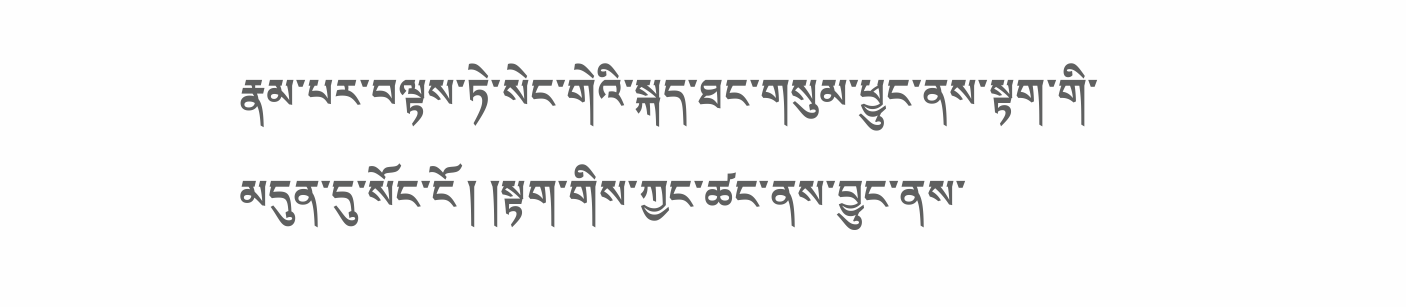རྣམ་པར་བལྟས་ཏེ་སེང་གེའི་སྐད་ཐང་གསུམ་ཕྱུང་ནས་སྟག་གི་མདུན་དུ་སོང་ངོ ། །སྟག་གིས་ཀྱང་ཚང་ནས་བྱུང་ནས་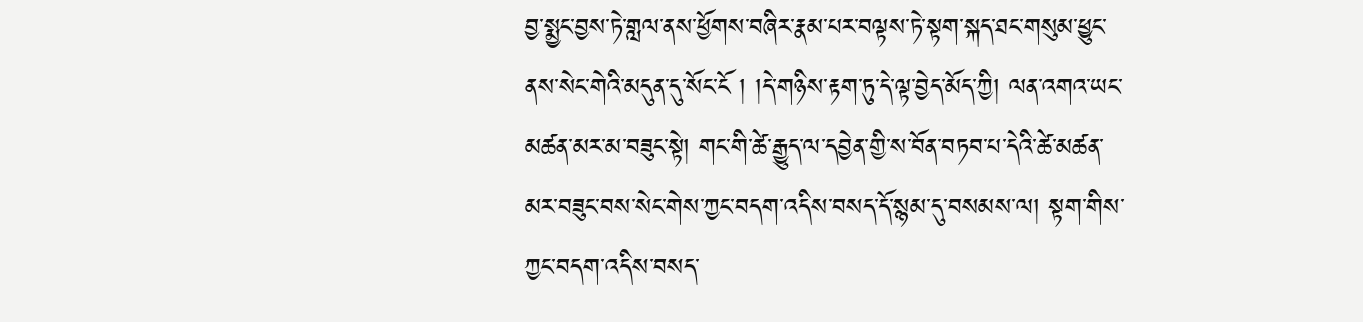བྱ་སྨྱང་བྱས་ཏེ་གླལ་ནས་ཕྱོགས་བཞིར་རྣམ་པར་བལྟས་ཏེ་སྟག་སྐད་ཐང་གསུམ་ཕྱུང་ ནས་སེང་གེའི་མདུན་དུ་སོང་ངོ ། །དེ་གཉིས་རྟག་ཏུ་དེ་ལྟ་བྱེད་མོད་ཀྱི། ལན་འགའ་ཡང་མཚན་མར་མ་བཟུང་སྟེ། གང་གི་ཚེ་རྒྱུད་ལ་དབྱེན་གྱི་ས་བོན་བཏབ་པ་དེའི་ཚེ་མཚན་མར་བཟུང་བས་སེང་གེས་ཀྱང་བདག་འདིས་བསད་དོ་སྙམ་དུ་བསམས་ལ། སྟག་གིས་ཀྱང་བདག་འདིས་བསད་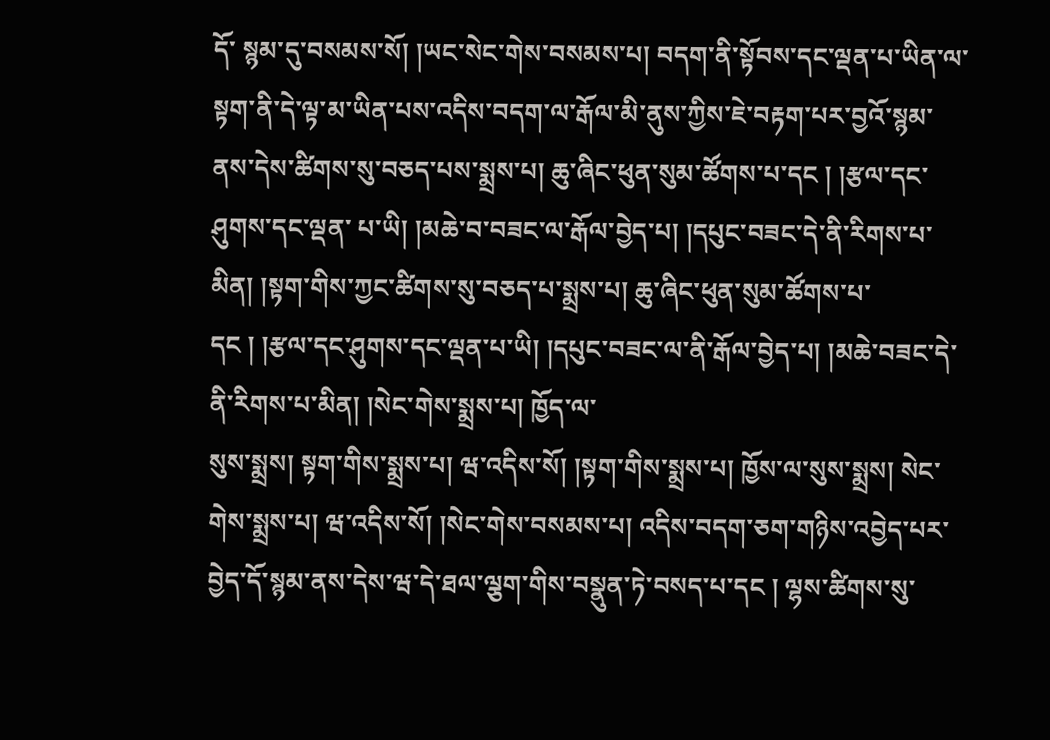དོ་ སྙམ་དུ་བསམས་སོ། །ཡང་སེང་གེས་བསམས་པ། བདག་ནི་སྟོབས་དང་ལྡན་པ་ཡིན་ལ་སྟག་ནི་དེ་ལྟ་མ་ཡིན་པས་འདིས་བདག་ལ་རྒོལ་མི་ནུས་ཀྱིས་ཇེ་བརྟག་པར་བྱའོ་སྙམ་ནས་དེས་ཚིགས་སུ་བཅད་པས་སྨྲས་པ། ཆུ་ཞིང་ཕུན་སུམ་ཚོགས་པ་དང ། །རྩལ་དང་ཤུགས་དང་ལྡན་ པ་ཡི། །མཆེ་བ་བཟང་ལ་རྒོལ་བྱེད་པ། །དཔུང་བཟང་དེ་ནི་རིགས་པ་མིན། །སྟག་གིས་ཀྱང་ཚིགས་སུ་བཅད་པ་སྨྲས་པ། ཆུ་ཞིང་ཕུན་སུམ་ཚོགས་པ་དང ། །རྩལ་དང་ཤུགས་དང་ལྡན་པ་ཡི། །དཔུང་བཟང་ལ་ནི་རྒོལ་བྱེད་པ། །མཆེ་བཟང་དེ་ནི་རིགས་པ་མིན། །སེང་གེས་སྨྲས་པ། ཁྱོད་ལ་
སུས་སྨྲས། སྟག་གིས་སྨྲས་པ། ཝ་འདིས་སོ། །སྟག་གིས་སྨྲས་པ། ཁྱོས་ལ་སུས་སྨྲས། སེང་གེས་སྨྲས་པ། ཝ་འདིས་སོ། །སེང་གེས་བསམས་པ། འདིས་བདག་ཅག་གཉིས་འབྱེད་པར་བྱེད་དོ་སྙམ་ནས་དེས་ཝ་དེ་ཐལ་ལྕག་གིས་བསྣུན་ཏེ་བསད་པ་དང ། ལྷས་ཚིགས་སུ་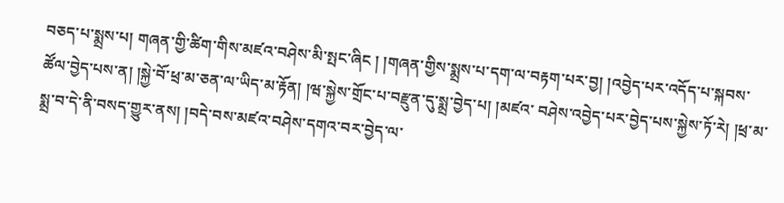བཅད་པ་སྨྲས་པ། གཞན་གྱི་ཚིག་གིས་མཛའ་བཤེས་མི་སྤང་ཞིང ། །གཞན་གྱིས་སྨྲས་པ་དག་ལ་བརྟག་པར་བྱ། །འབྱེད་པར་འདོད་པ་སྐབས་ཚོལ་བྱེད་པས་ན། །སྐྱེ་བོ་ཕྲ་མ་ཅན་ལ་ཡིད་མ་རྟོན། །ཝ་སྐྱེས་གྲོང་པ་བརྫུན་དུ་སྨྲ་བྱེད་པ། །མཛའ་ བཤེས་འབྱེད་པར་བྱེད་པས་སྐྱེས་ཏོ་རེ། །ཕྲ་མ་སྨྲ་བ་དེ་ནི་བསད་གྱུར་ནས། །བདེ་བས་མཛའ་བཤེས་དགའ་བར་བྱེད་ལ་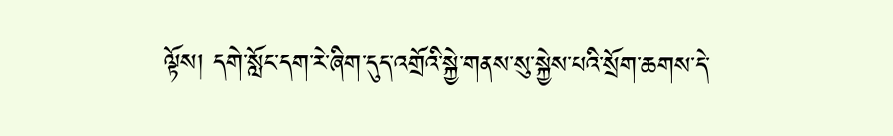ལྟོས། དགེ་སློང་དག་རེ་ཞིག་དུད་འགྲོའི་སྐྱེ་གནས་སུ་སྐྱེས་པའི་སྲོག་ཆགས་དེ་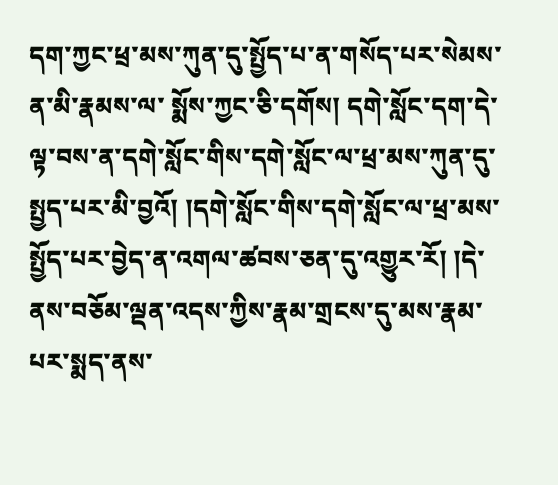དག་ཀྱང་ཕྲ་མས་ཀུན་དུ་སྤྱོད་པ་ན་གསོད་པར་སེམས་ན་མི་རྣམས་ལ་ སྨོས་ཀྱང་ཅི་དགོས། དགེ་སློང་དག་དེ་ལྟ་བས་ན་དགེ་སློང་གིས་དགེ་སློང་ལ་ཕྲ་མས་ཀུན་དུ་སྤྱད་པར་མི་བྱའོ། །དགེ་སློང་གིས་དགེ་སློང་ལ་ཕྲ་མས་སྤྱོད་པར་བྱེད་ན་འགལ་ཚབས་ཅན་དུ་འགྱུར་རོ། །དེ་ནས་བཅོམ་ལྡན་འདས་ཀྱིས་རྣམ་གྲངས་དུ་མས་རྣམ་པར་སྨད་ནས་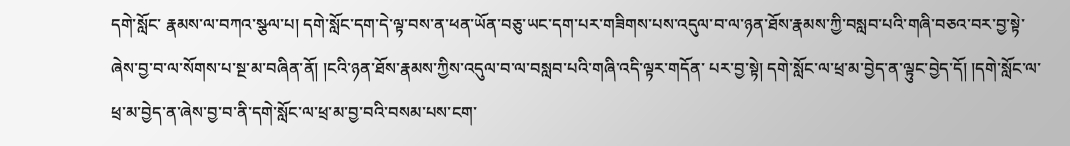དགེ་སློང་ རྣམས་ལ་བཀའ་སྩལ་པ། དགེ་སློང་དག་དེ་ལྟ་བས་ན་ཕན་ཡོན་བཅུ་ཡང་དག་པར་གཟིགས་པས་འདུལ་བ་ལ་ཉན་ཐོས་རྣམས་ཀྱི་བསླབ་པའི་གཞི་བཅའ་བར་བྱ་སྟེ་ཞེས་བྱ་བ་ལ་སོགས་པ་སྔ་མ་བཞིན་ནོ། །ངའི་ཉན་ཐོས་རྣམས་ཀྱིས་འདུལ་བ་ལ་བསླབ་པའི་གཞི་འདི་ལྟར་གདོན་ པར་བྱ་སྟེ། དགེ་སློང་ལ་ཕྲ་མ་བྱེད་ན་ལྟུང་བྱེད་དོ། །དགེ་སློང་ལ་ཕྲ་མ་བྱེད་ན་ཞེས་བྱ་བ་ནི་དགེ་སློང་ལ་ཕྲ་མ་བྱ་བའི་བསམ་པས་ངག་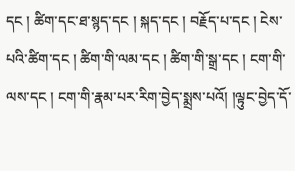དང ། ཚིག་དང་ཐ་སྙད་དང ། སྐད་དང ། བརྗོད་པ་དང ། ངེས་པའི་ཚིག་དང ། ཚིག་གི་ལམ་དང ། ཚིག་གི་སྒྲ་དང ། ངག་གི་ལས་དང ། ངག་གི་རྣམ་པར་རིག་བྱེད་སྨྲས་པའོ། །ལྟུང་བྱེད་དོ་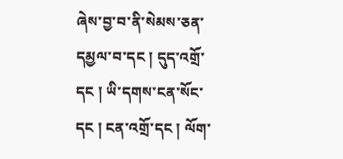ཞེས་བྱ་བ་ནི་སེམས་ཅན་དམྱལ་བ་དང ། དུད་འགྲོ་དང ། ཡི་དགས་ངན་སོང་དང ། ངན་འགྲོ་དང ། ལོག་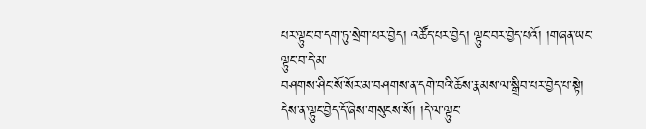པར་ལྟུང་བ་དག་ཏུ་སྲེག་པར་བྱེད། འཚོད་པར་བྱེད། ལྟུང་བར་བྱེད་པའོ། །གཞན་ཡང་ལྟུང་བ་དེ་མ་
བཤགས་ཤིང་སོ་སོར་མ་བཤགས་ན་དགེ་བའི་ཆོས་རྣམས་ལ་སྒྲིབ་པར་བྱེད་པ་སྟེ། དེས་ན་ལྟུང་བྱེད་དོ་ཞེས་གསུངས་སོ། །དེ་ལ་ལྟུང་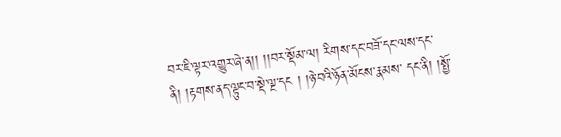བར་ཇི་ལྟར་འགྱུར་ཞེ་ན།། །།བར་སྡོམ་ལ། རིགས་དང་བཟོ་དང་ལས་དང་ནི། །རྟགས་ནད་ལྟུང་བ་སྡེ་ལྔ་དང ། །ཉེ་བའི་ཉོན་མོངས་རྣམས་ དང་ནི། །སྤྱོ་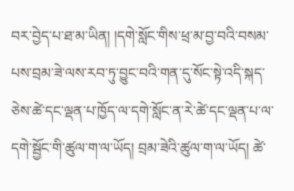བར་བྱེད་པ་ཐ་མ་ཡིན། །དགེ་སློང་གིས་ཕྲ་མ་བྱ་བའི་བསམ་པས་བྲམ་ཟེ་ལས་རབ་ཏུ་བྱུང་བའི་གན་དུ་སོང་སྟེ་འདི་སྐད་ཅེས་ཚེ་དང་ལྡན་པ་ཁྱོད་ལ་དགེ་སློང་ན་རེ་ཚེ་དང་ལྡན་པ་ལ་དགེ་སྦྱོང་གི་ཚུལ་ག་ལ་ཡོད། བྲམ་ཟེའི་ཚུལ་ག་ལ་ཡོད། ཚེ་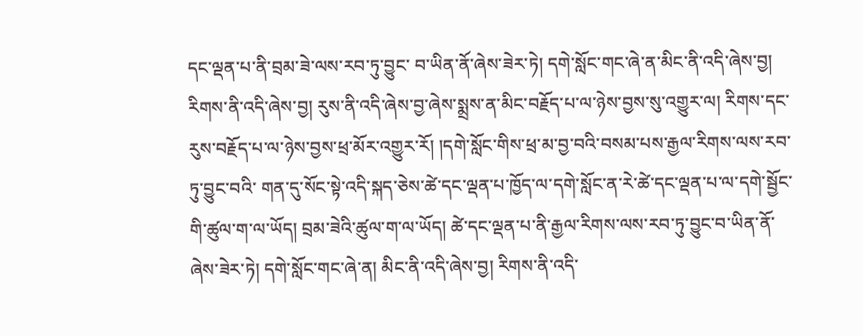དང་ལྡན་པ་ནི་བྲམ་ཟེ་ལས་རབ་ཏུ་བྱུང་ བ་ཡིན་ནོ་ཞེས་ཟེར་ཏེ། དགེ་སློང་གང་ཞེ་ན་མིང་ནི་འདི་ཞེས་བྱ། རིགས་ནི་འདི་ཞེས་བྱ། རུས་ནི་འདི་ཞེས་བྱ་ཞེས་སྨྲས་ན་མིང་བརྗོད་པ་ལ་ཉེས་བྱས་སུ་འགྱུར་ལ། རིགས་དང་རུས་བརྗོད་པ་ལ་ཉེས་བྱས་ཕྲ་མོར་འགྱུར་རོ། །དགེ་སློང་གིས་ཕྲ་མ་བྱ་བའི་བསམ་པས་རྒྱལ་རིགས་ལས་རབ་ཏུ་བྱུང་བའི་ གན་དུ་སོང་སྟེ་འདི་སྐད་ཅེས་ཚེ་དང་ལྡན་པ་ཁྱོད་ལ་དགེ་སློང་ན་རེ་ཚེ་དང་ལྡན་པ་ལ་དགེ་སྦྱོང་གི་ཚུལ་ག་ལ་ཡོད། བྲམ་ཟེའི་ཚུལ་ག་ལ་ཡོད། ཚེ་དང་ལྡན་པ་ནི་རྒྱལ་རིགས་ལས་རབ་ཏུ་བྱུང་བ་ཡིན་ནོ་ཞེས་ཟེར་ཏེ། དགེ་སློང་གང་ཞེ་ན། མིང་ནི་འདི་ཞེས་བྱ། རིགས་ནི་འདི་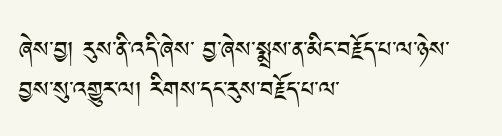ཞེས་བྱ། རུས་ནི་འདི་ཞེས་ བྱ་ཞེས་སྨྲས་ན་མིང་བརྗོད་པ་ལ་ཉེས་བྱས་སུ་འགྱུར་ལ། རིགས་དང་རུས་བརྗོད་པ་ལ་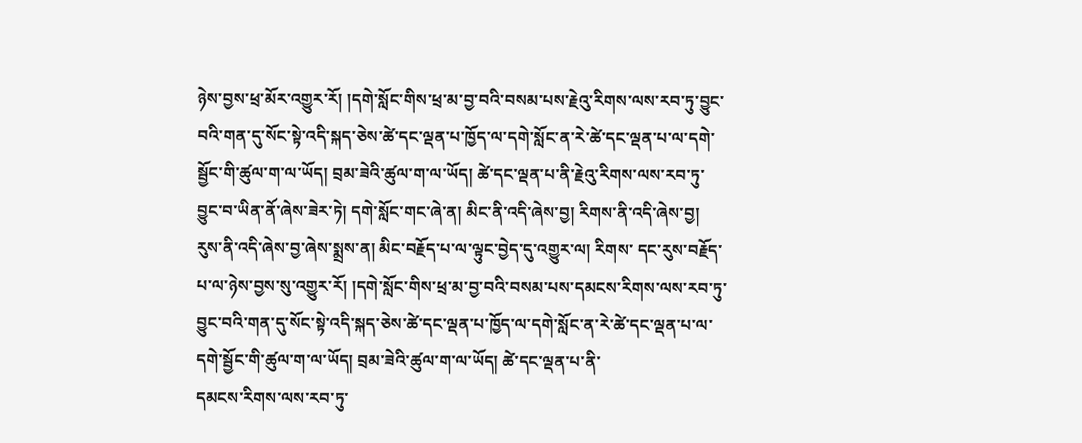ཉེས་བྱས་ཕྲ་མོར་འགྱུར་རོ། །དགེ་སློང་གིས་ཕྲ་མ་བྱ་བའི་བསམ་པས་རྗེའུ་རིགས་ལས་རབ་ཏུ་བྱུང་བའི་གན་དུ་སོང་སྟེ་འདི་སྐད་ཅེས་ཚེ་དང་ལྡན་པ་ཁྱོད་ལ་དགེ་སློང་ན་རེ་ཚེ་དང་ལྡན་པ་ལ་དགེ་ སྦྱོང་གི་ཚུལ་ག་ལ་ཡོད། བྲམ་ཟེའི་ཚུལ་ག་ལ་ཡོད། ཚེ་དང་ལྡན་པ་ནི་རྗེའུ་རིགས་ལས་རབ་ཏུ་བྱུང་བ་ཡིན་ནོ་ཞེས་ཟེར་ཏེ། དགེ་སློང་གང་ཞེ་ན། མིང་ནི་འདི་ཞེས་བྱ། རིགས་ནི་འདི་ཞེས་བྱ། རུས་ནི་འདི་ཞེས་བྱ་ཞེས་སྨྲས་ན། མིང་བརྗོད་པ་ལ་ལྟུང་བྱེད་དུ་འགྱུར་ལ། རིགས་ དང་རུས་བརྗོད་པ་ལ་ཉེས་བྱས་སུ་འགྱུར་རོ། །དགེ་སློང་གིས་ཕྲ་མ་བྱ་བའི་བསམ་པས་དམངས་རིགས་ལས་རབ་ཏུ་བྱུང་བའི་གན་དུ་སོང་སྟེ་འདི་སྐད་ཅེས་ཚེ་དང་ལྡན་པ་ཁྱོད་ལ་དགེ་སློང་ན་རེ་ཚེ་དང་ལྡན་པ་ལ་དགེ་སྦྱོང་གི་ཚུལ་ག་ལ་ཡོད། བྲམ་ཟེའི་ཚུལ་ག་ལ་ཡོད། ཚེ་དང་ལྡན་པ་ནི་
དམངས་རིགས་ལས་རབ་ཏུ་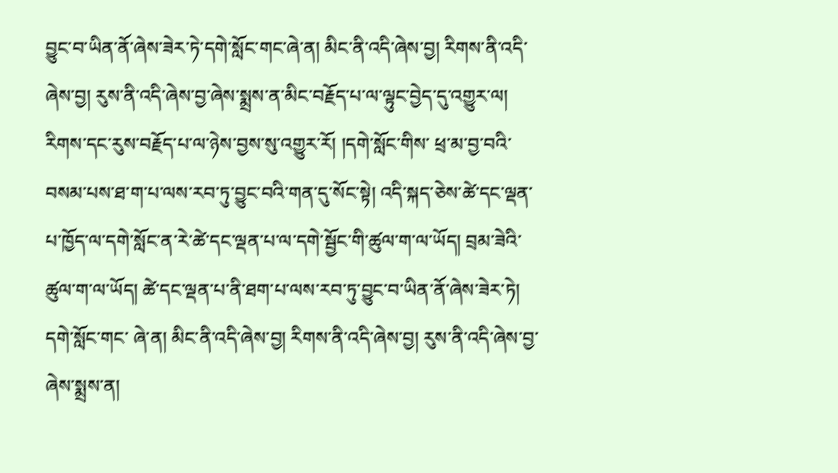བྱུང་བ་ཡིན་ནོ་ཞེས་ཟེར་ཏེ་དགེ་སློང་གང་ཞེ་ན། མིང་ནི་འདི་ཞེས་བྱ། རིགས་ནི་འདི་ཞེས་བྱ། རུས་ནི་འདི་ཞེས་བྱ་ཞེས་སྨྲས་ན་མིང་བརྗོད་པ་ལ་ལྟུང་བྱེད་དུ་འགྱུར་ལ། རིགས་དང་རུས་བརྗོད་པ་ལ་ཉེས་བྱས་སུ་འགྱུར་རོ། །དགེ་སློང་གིས་ ཕྲ་མ་བྱ་བའི་བསམ་པས་ཐ་ག་པ་ལས་རབ་ཏུ་བྱུང་བའི་གན་དུ་སོང་སྟེ། འདི་སྐད་ཅེས་ཚེ་དང་ལྡན་པ་ཁྱོད་ལ་དགེ་སློང་ན་རེ་ཚེ་དང་ལྡན་པ་ལ་དགེ་སྦྱོང་གི་ཚུལ་ག་ལ་ཡོད། བྲམ་ཟེའི་ཚུལ་ག་ལ་ཡོད། ཚེ་དང་ལྡན་པ་ནི་ཐག་པ་ལས་རབ་ཏུ་བྱུང་བ་ཡིན་ནོ་ཞེས་ཟེར་ཏེ། དགེ་སློང་གང་ ཞེ་ན། མིང་ནི་འདི་ཞེས་བྱ། རིགས་ནི་འདི་ཞེས་བྱ། རུས་ནི་འདི་ཞེས་བྱ་ཞེས་སྨྲས་ན།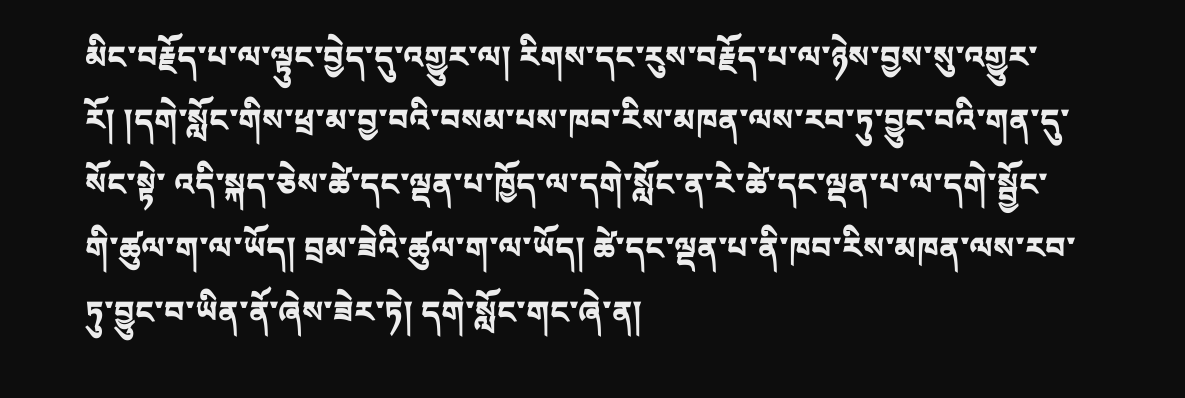མིང་བརྗོད་པ་ལ་ལྟུང་བྱེད་དུ་འགྱུར་ལ། རིགས་དང་རུས་བརྗོད་པ་ལ་ཉེས་བྱས་སུ་འགྱུར་རོ། །དགེ་སློང་གིས་ཕྲ་མ་བྱ་བའི་བསམ་པས་ཁབ་རིས་མཁན་ལས་རབ་ཏུ་བྱུང་བའི་གན་དུ་སོང་སྟེ་ འདི་སྐད་ཅེས་ཚེ་དང་ལྡན་པ་ཁྱོད་ལ་དགེ་སློང་ན་རེ་ཚེ་དང་ལྡན་པ་ལ་དགེ་སྦྱོང་གི་ཚུལ་ག་ལ་ཡོད། བྲམ་ཟེའི་ཚུལ་ག་ལ་ཡོད། ཚེ་དང་ལྡན་པ་ནི་ཁབ་རིས་མཁན་ལས་རབ་ཏུ་བྱུང་བ་ཡིན་ནོ་ཞེས་ཟེར་ཏེ། དགེ་སློང་གང་ཞེ་ན།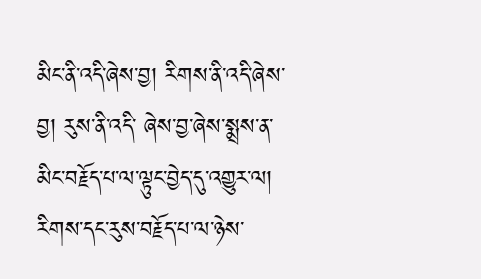མིང་ནི་འདི་ཞེས་བྱ། རིགས་ནི་འདི་ཞེས་བྱ། རུས་ནི་འདི་ ཞེས་བྱ་ཞེས་སྨྲས་ན་མིང་བརྗོད་པ་ལ་ལྟུང་བྱེད་དུ་འགྱུར་ལ། རིགས་དང་རུས་བརྗོད་པ་ལ་ཉེས་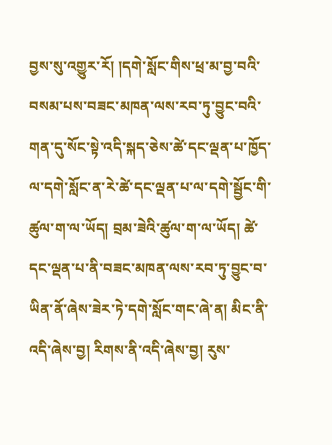བྱས་སུ་འགྱུར་རོ། །དགེ་སློང་གིས་ཕྲ་མ་བྱ་བའི་བསམ་པས་བཟང་མཁན་ལས་རབ་ཏུ་བྱུང་བའི་གན་དུ་སོང་སྟེ་འདི་སྐད་ཅེས་ཚེ་དང་ལྡན་པ་ཁྱོད་ལ་དགེ་སློང་ན་རེ་ཚེ་དང་ལྡན་པ་ལ་དགེ་སྦྱོང་གི་ ཚུལ་ག་ལ་ཡོད། བྲམ་ཟེའི་ཚུལ་ག་ལ་ཡོད། ཚེ་དང་ལྡན་པ་ནི་བཟང་མཁན་ལས་རབ་ཏུ་བྱུང་བ་ཡིན་ནོ་ཞེས་ཟེར་ཏེ་དགེ་སློང་གང་ཞེ་ན། མིང་ནི་འདི་ཞེས་བྱ། རིགས་ནི་འདི་ཞེས་བྱ། རུས་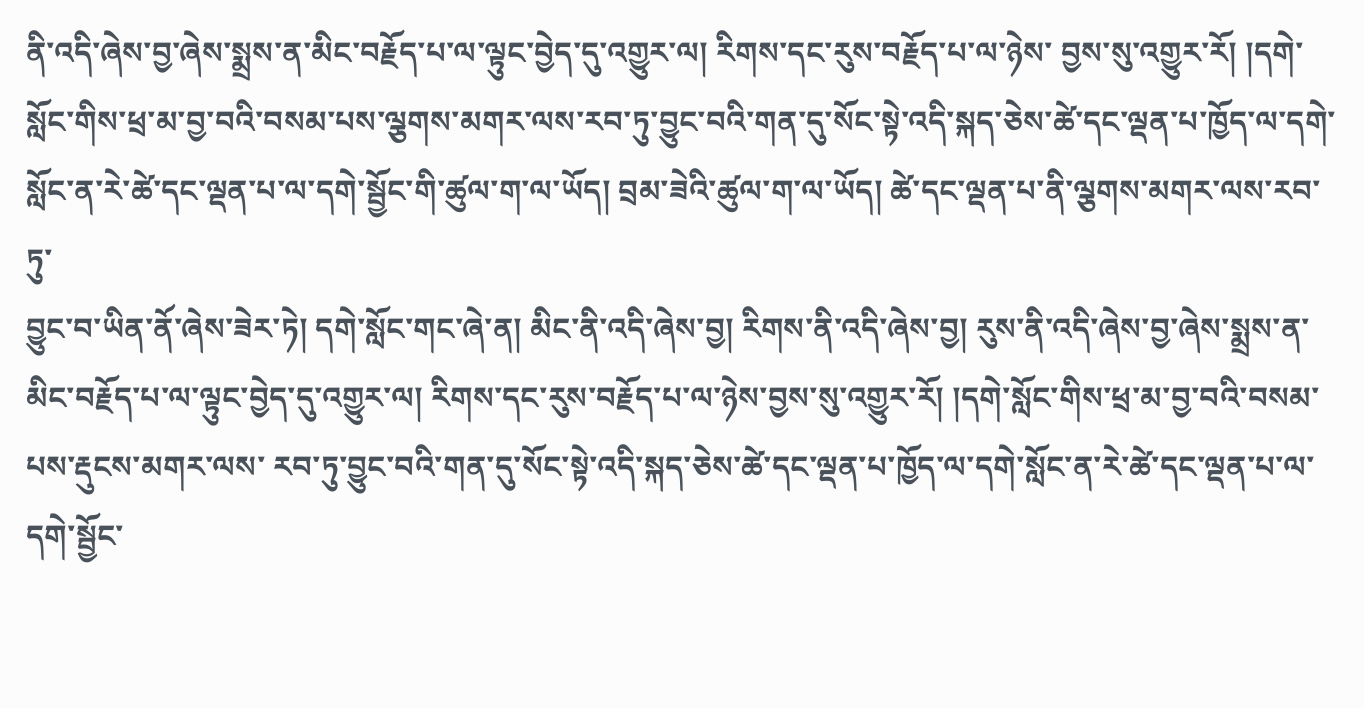ནི་འདི་ཞེས་བྱ་ཞེས་སྨྲས་ན་མིང་བརྗོད་པ་ལ་ལྟུང་བྱེད་དུ་འགྱུར་ལ། རིགས་དང་རུས་བརྗོད་པ་ལ་ཉེས་ བྱས་སུ་འགྱུར་རོ། །དགེ་སློང་གིས་ཕྲ་མ་བྱ་བའི་བསམ་པས་ལྕགས་མགར་ལས་རབ་ཏུ་བྱུང་བའི་གན་དུ་སོང་སྟེ་འདི་སྐད་ཅེས་ཚེ་དང་ལྡན་པ་ཁྱོད་ལ་དགེ་སློང་ན་རེ་ཚེ་དང་ལྡན་པ་ལ་དགེ་སྦྱོང་གི་ཚུལ་ག་ལ་ཡོད། བྲམ་ཟེའི་ཚུལ་ག་ལ་ཡོད། ཚེ་དང་ལྡན་པ་ནི་ལྕགས་མགར་ལས་རབ་ཏུ་
བྱུང་བ་ཡིན་ནོ་ཞེས་ཟེར་ཏེ། དགེ་སློང་གང་ཞེ་ན། མིང་ནི་འདི་ཞེས་བྱ། རིགས་ནི་འདི་ཞེས་བྱ། རུས་ནི་འདི་ཞེས་བྱ་ཞེས་སྨྲས་ན་མིང་བརྗོད་པ་ལ་ལྟུང་བྱེད་དུ་འགྱུར་ལ། རིགས་དང་རུས་བརྗོད་པ་ལ་ཉེས་བྱས་སུ་འགྱུར་རོ། །དགེ་སློང་གིས་ཕྲ་མ་བྱ་བའི་བསམ་པས་རྡུངས་མགར་ལས་ རབ་ཏུ་བྱུང་བའི་གན་དུ་སོང་སྟེ་འདི་སྐད་ཅེས་ཚེ་དང་ལྡན་པ་ཁྱོད་ལ་དགེ་སློང་ན་རེ་ཚེ་དང་ལྡན་པ་ལ་དགེ་སྦྱོང་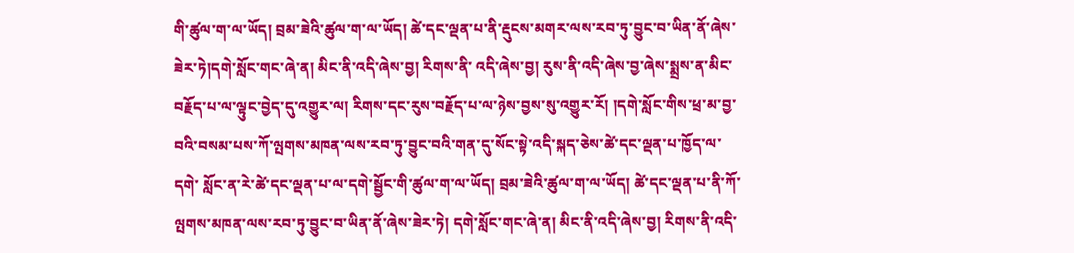གི་ཚུལ་ག་ལ་ཡོད། བྲམ་ཟེའི་ཚུལ་ག་ལ་ཡོད། ཚེ་དང་ལྡན་པ་ནི་རྡུངས་མགར་ལས་རབ་ཏུ་བྱུང་བ་ཡིན་ནོ་ཞེས་ཟེར་ཏེ།དགེ་སློང་གང་ཞེ་ན། མིང་ནི་འདི་ཞེས་བྱ། རིགས་ནི་ འདི་ཞེས་བྱ། རུས་ནི་འདི་ཞེས་བྱ་ཞེས་སྨྲས་ན་མིང་བརྗོད་པ་ལ་ལྟུང་བྱེད་དུ་འགྱུར་ལ། རིགས་དང་རུས་བརྗོད་པ་ལ་ཉེས་བྱས་སུ་འགྱུར་རོ། །དགེ་སློང་གིས་ཕྲ་མ་བྱ་བའི་བསམ་པས་ཀོ་ལྤགས་མཁན་ལས་རབ་ཏུ་བྱུང་བའི་གན་དུ་སོང་སྟེ་འདི་སྐད་ཅེས་ཚེ་དང་ལྡན་པ་ཁྱོད་ལ་དགེ་ སློང་ན་རེ་ཚེ་དང་ལྡན་པ་ལ་དགེ་སྦྱོང་གི་ཚུལ་ག་ལ་ཡོད། བྲམ་ཟེའི་ཚུལ་ག་ལ་ཡོད། ཚེ་དང་ལྡན་པ་ནི་ཀོ་ལྤགས་མཁན་ལས་རབ་ཏུ་བྱུང་བ་ཡིན་ནོ་ཞེས་ཟེར་ཏེ། དགེ་སློང་གང་ཞེ་ན། མིང་ནི་འདི་ཞེས་བྱ། རིགས་ནི་འདི་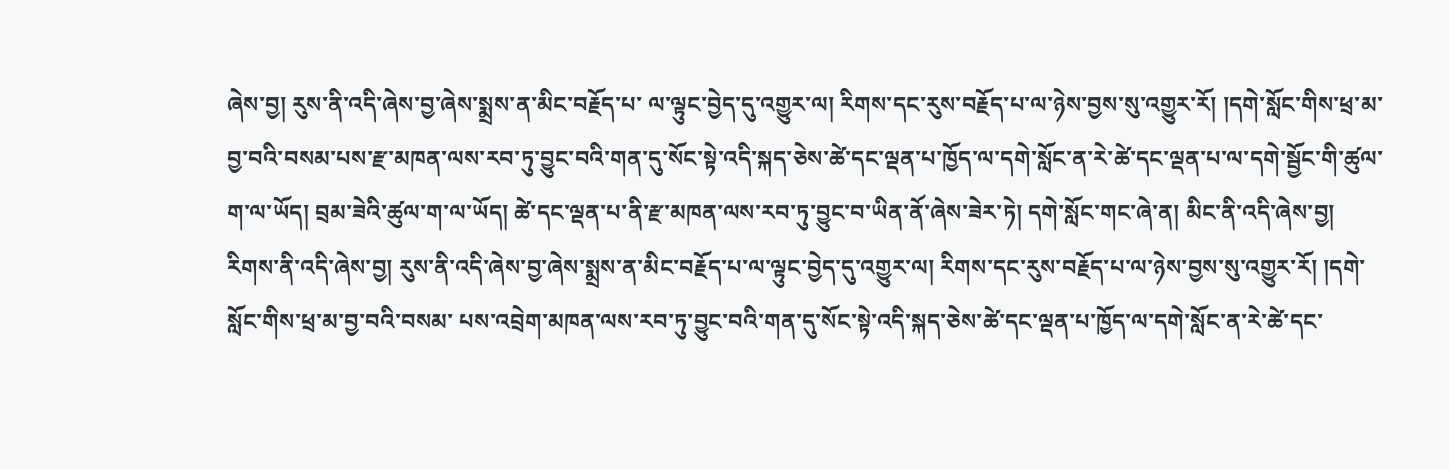ཞེས་བྱ། རུས་ནི་འདི་ཞེས་བྱ་ཞེས་སྨྲས་ན་མིང་བརྗོད་པ་ ལ་ལྟུང་བྱེད་དུ་འགྱུར་ལ། རིགས་དང་རུས་བརྗོད་པ་ལ་ཉེས་བྱས་སུ་འགྱུར་རོ། །དགེ་སློང་གིས་ཕྲ་མ་བྱ་བའི་བསམ་པས་རྫ་མཁན་ལས་རབ་ཏུ་བྱུང་བའི་གན་དུ་སོང་སྟེ་འདི་སྐད་ཅེས་ཚེ་དང་ལྡན་པ་ཁྱོད་ལ་དགེ་སློང་ན་རེ་ཚེ་དང་ལྡན་པ་ལ་དགེ་སྦྱོང་གི་ཚུལ་ག་ལ་ཡོད། བྲམ་ཟེའི་ཚུལ་ག་ལ་ཡོད། ཚེ་དང་ལྡན་པ་ནི་རྫ་མཁན་ལས་རབ་ཏུ་བྱུང་བ་ཡིན་ནོ་ཞེས་ཟེར་ཏེ། དགེ་སློང་གང་ཞེ་ན། མིང་ནི་འདི་ཞེས་བྱ། རིགས་ནི་འདི་ཞེས་བྱ། རུས་ནི་འདི་ཞེས་བྱ་ཞེས་སྨྲས་ན་མིང་བརྗོད་པ་ལ་ལྟུང་བྱེད་དུ་འགྱུར་ལ། རིགས་དང་རུས་བརྗོད་པ་ལ་ཉེས་བྱས་སུ་འགྱུར་རོ། །དགེ་སློང་གིས་ཕྲ་མ་བྱ་བའི་བསམ་ པས་འབྲེག་མཁན་ལས་རབ་ཏུ་བྱུང་བའི་གན་དུ་སོང་སྟེ་འདི་སྐད་ཅེས་ཚེ་དང་ལྡན་པ་ཁྱོད་ལ་དགེ་སློང་ན་རེ་ཚེ་དང་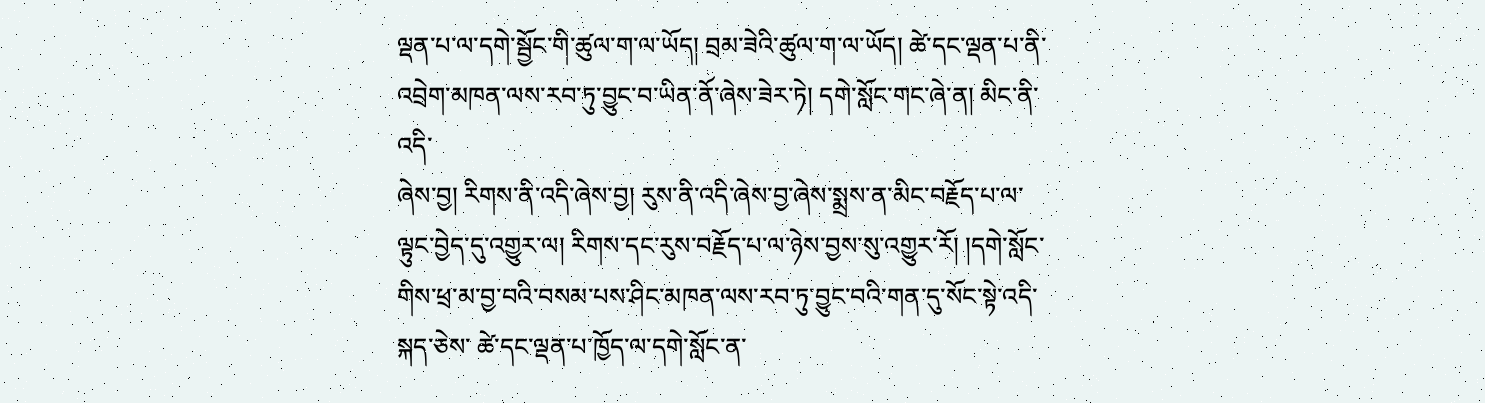ལྡན་པ་ལ་དགེ་སྦྱོང་གི་ཚུལ་ག་ལ་ཡོད། བྲམ་ཟེའི་ཚུལ་ག་ལ་ཡོད། ཚེ་དང་ལྡན་པ་ནི་འབྲེག་མཁན་ལས་རབ་ཏུ་བྱུང་བ་ཡིན་ནོ་ཞེས་ཟེར་ཏེ། དགེ་སློང་གང་ཞེ་ན། མིང་ནི་འདི་
ཞེས་བྱ། རིགས་ནི་འདི་ཞེས་བྱ། རུས་ནི་འདི་ཞེས་བྱ་ཞེས་སྨྲས་ན་མིང་བརྗོད་པ་ལ་ལྟུང་བྱེད་དུ་འགྱུར་ལ། རིགས་དང་རུས་བརྗོད་པ་ལ་ཉེས་བྱས་སུ་འགྱུར་རོ། །དགེ་སློང་གིས་ཕྲ་མ་བྱ་བའི་བསམ་པས་ཤིང་མཁན་ལས་རབ་ཏུ་བྱུང་བའི་གན་དུ་སོང་སྟེ་འདི་སྐད་ཅེས་ ཚེ་དང་ལྡན་པ་ཁྱོད་ལ་དགེ་སློང་ན་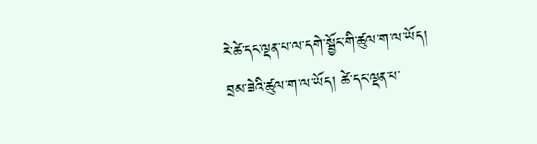རེ་ཚེ་དང་ལྡན་པ་ལ་དགེ་སྦྱོང་གི་ཚུལ་ག་ལ་ཡོད། བྲམ་ཟེའི་ཚུལ་ག་ལ་ཡོད། ཚེ་དང་ལྡན་པ་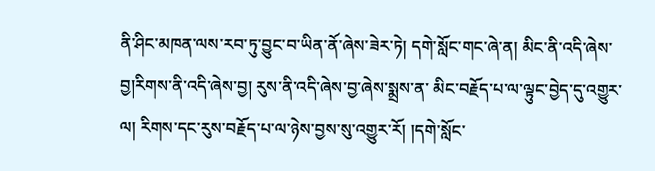ནི་ཤིང་མཁན་ལས་རབ་ཏུ་བྱུང་བ་ཡིན་ནོ་ཞེས་ཟེར་ཏེ། དགེ་སློང་གང་ཞེ་ན། མིང་ནི་འདི་ཞེས་བྱ།རིགས་ནི་འདི་ཞེས་བྱ། རུས་ནི་འདི་ཞེས་བྱ་ཞེས་སྨྲས་ན་ མིང་བརྗོད་པ་ལ་ལྟུང་བྱེད་དུ་འགྱུར་ལ། རིགས་དང་རུས་བརྗོད་པ་ལ་ཉེས་བྱས་སུ་འགྱུར་རོ། །དགེ་སློང་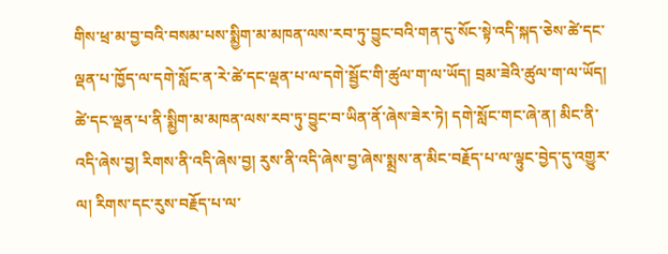གིས་ཕྲ་མ་བྱ་བའི་བསམ་པས་སྨྱིག་མ་མཁན་ལས་རབ་ཏུ་བྱུང་བའི་གན་དུ་སོང་སྟེ་འདི་སྐད་ཅེས་ཚེ་དང་ལྡན་པ་ཁྱོད་ལ་དགེ་སློང་ན་རེ་ཚེ་དང་ལྡན་པ་ལ་དགེ་སྦྱོང་གི་ཚུལ་ག་ལ་ཡོད། བྲམ་ཟེའི་ཚུལ་ག་ལ་ཡོད། ཚེ་དང་ལྡན་པ་ནི་སྨྱིག་མ་མཁན་ལས་རབ་ཏུ་བྱུང་བ་ཡིན་ནོ་ཞེས་ཟེར་ཏེ། དགེ་སློང་གང་ཞེ་ན། མིང་ནི་འདི་ཞེས་བྱ། རིགས་ནི་འདི་ཞེས་བྱ། རུས་ནི་འདི་ཞེས་བྱ་ཞེས་སྨྲས་ན་མིང་བརྗོད་པ་ལ་ལྟུང་བྱེད་དུ་འགྱུར་ལ། རིགས་དང་རུས་བརྗོད་པ་ལ་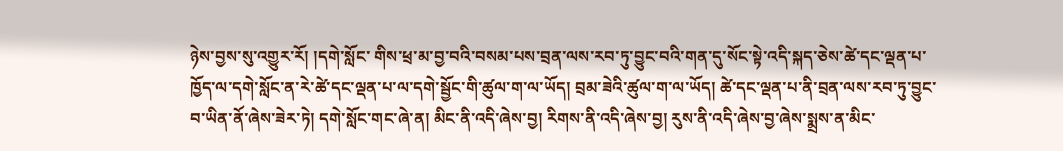ཉེས་བྱས་སུ་འགྱུར་རོ། །དགེ་སློང་ གིས་ཕྲ་མ་བྱ་བའི་བསམ་པས་བྲན་ལས་རབ་ཏུ་བྱུང་བའི་གན་དུ་སོང་སྟེ་འདི་སྐད་ཅེས་ཚེ་དང་ལྡན་པ་ཁྱོད་ལ་དགེ་སློང་ན་རེ་ཚེ་དང་ལྡན་པ་ལ་དགེ་སྦྱོང་གི་ཚུལ་ག་ལ་ཡོད། བྲམ་ཟེའི་ཚུལ་ག་ལ་ཡོད། ཚེ་དང་ལྡན་པ་ནི་བྲན་ལས་རབ་ཏུ་བྱུང་བ་ཡིན་ནོ་ཞེས་ཟེར་ཏེ། དགེ་སློང་གང་ཞེ་ན། མིང་ནི་འདི་ཞེས་བྱ། རིགས་ནི་འདི་ཞེས་བྱ། རུས་ནི་འདི་ཞེས་བྱ་ཞེས་སྨྲས་ན་མིང་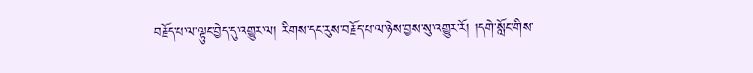བརྗོད་པ་ལ་ལྟུང་བྱེད་དུ་འགྱུར་ལ། རིགས་དང་རུས་བརྗོད་པ་ལ་ཉེས་བྱས་སུ་འགྱུར་རོ། །དགེ་སློང་གིས་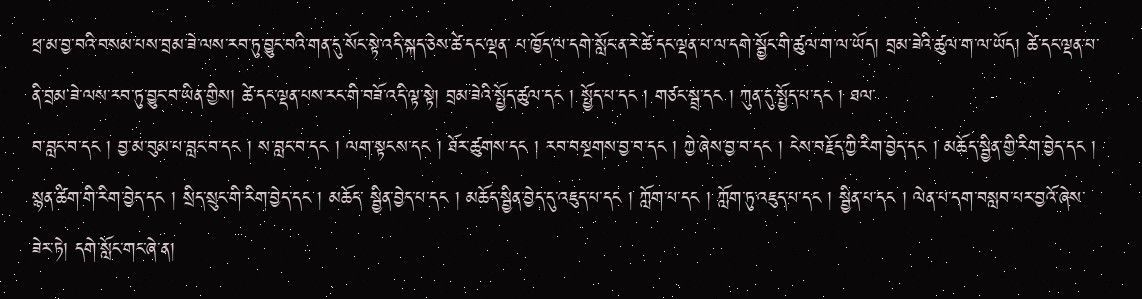ཕྲ་མ་བྱ་བའི་བསམ་པས་བྲམ་ཟེ་ལས་རབ་ཏུ་བྱུང་བའི་གན་དུ་སོང་སྟེ་འདི་སྐད་ཅེས་ཚེ་དང་ལྡན་ པ་ཁྱོད་ལ་དགེ་སློང་ན་རེ་ཚེ་དང་ལྡན་པ་ལ་དགེ་སྦྱོང་གི་ཚུལ་ག་ལ་ཡོད། བྲམ་ཟེའི་ཚུལ་ག་ལ་ཡོད། ཚེ་དང་ལྡན་པ་ནི་བྲམ་ཟེ་ལས་རབ་ཏུ་བྱུང་བ་ཡིན་གྱིས། ཚེ་དང་ལྡན་པས་རང་གི་བཟོ་འདི་ལྟ་སྟེ། བྲམ་ཟེའི་སྤྱོད་ཚུལ་དང ། སྤྱོད་པ་དང ། གཙང་སྦྲ་དང ། ཀུན་དུ་སྤྱོད་པ་དང ། ཐལ་
བ་བླང་བ་དང ། བྱ་མ་བུམ་པ་བླང་བ་དང ། ས་བླང་བ་དང ། ལག་སྟངས་དང ། ཐོར་ཚུགས་དང ། རབ་བསྔགས་བྱ་བ་དང ། ཀྱེ་ཞེས་བྱ་བ་དང ། ངེས་བརྗོད་ཀྱི་རིག་བྱེད་དང ། མཆོད་སྦྱིན་གྱི་རིག་བྱེད་དང ། སྙན་ཚིག་གི་རིག་བྱེད་དང ། སྲིད་སྲུང་གི་རིག་བྱེད་དང ། མཆོད་ སྦྱིན་བྱེད་པ་དང ། མཆོད་སྦྱིན་བྱེད་དུ་འཇུད་པ་དང ། ཀློག་པ་དང ། ཀློག་ཏུ་འཇུད་པ་དང ། སྦྱིན་པ་དང ། ལེན་པ་དག་བསླབ་པར་བྱའོ་ཞེས་ཟེར་ཏེ། དགེ་སློང་གང་ཞེ་ན།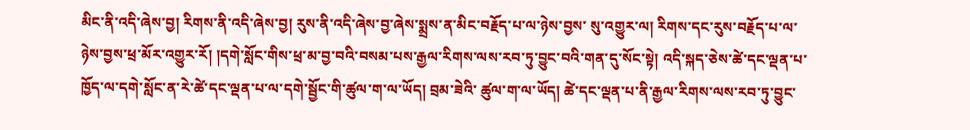མིང་ནི་འདི་ཞེས་བྱ། རིགས་ནི་འདི་ཞེས་བྱ། རུས་ནི་འདི་ཞེས་བྱ་ཞེས་སྨྲས་ན་མིང་བརྗོད་པ་ལ་ཉེས་བྱས་ སུ་འགྱུར་ལ། རིགས་དང་རུས་བརྗོད་པ་ལ་ཉེས་བྱས་ཕྲ་མོར་འགྱུར་རོ། །དགེ་སློང་གིས་ཕྲ་མ་བྱ་བའི་བསམ་པས་རྒྱལ་རིགས་ལས་རབ་ཏུ་བྱུང་བའི་གན་དུ་སོང་སྟེ། འདི་སྐད་ཅེས་ཚེ་དང་ལྡན་པ་ཁྱོད་ལ་དགེ་སློང་ན་རེ་ཚེ་དང་ལྡན་པ་ལ་དགེ་སྦྱོང་གི་ཚུལ་ག་ལ་ཡོད། བྲམ་ཟེའི་ ཚུལ་ག་ལ་ཡོད། ཚེ་དང་ལྡན་པ་ནི་རྒྱལ་རིགས་ལས་རབ་ཏུ་བྱུང་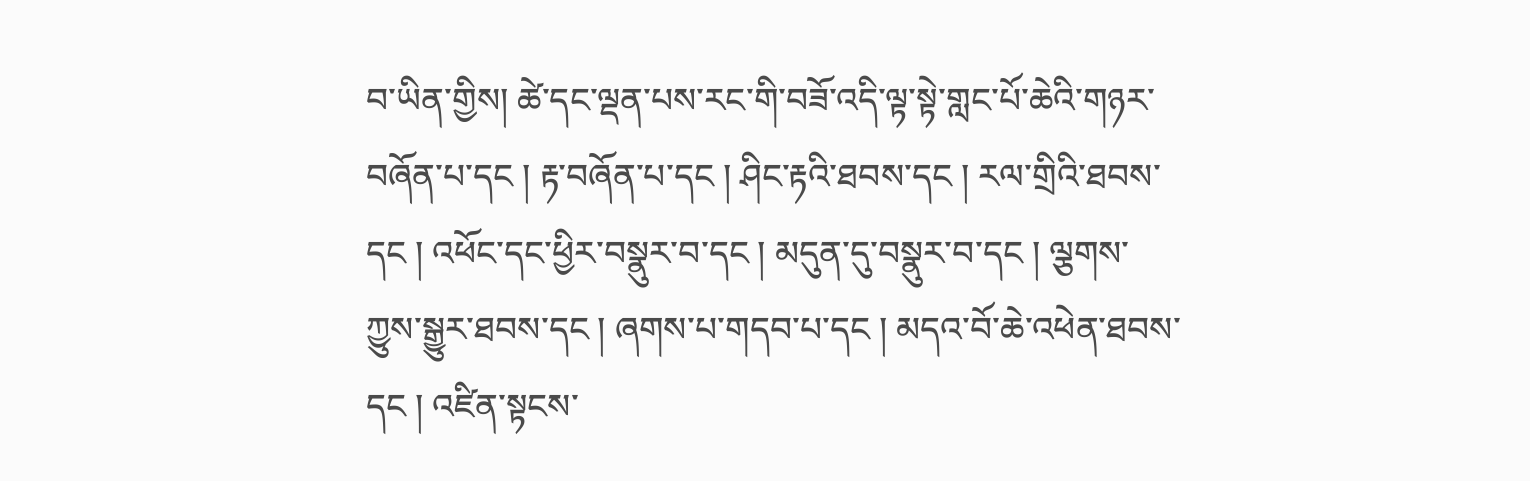བ་ཡིན་གྱིས། ཚེ་དང་ལྡན་པས་རང་གི་བཟོ་འདི་ལྟ་སྟེ་གླང་པོ་ཆེའི་གཉར་བཞོན་པ་དང ། རྟ་བཞོན་པ་དང ། ཤིང་རྟའི་ཐབས་དང ། རལ་གྲིའི་ཐབས་དང ། འཕོང་དང་ཕྱིར་བསྣུར་བ་དང ། མདུན་དུ་བསྣུར་བ་དང ། ལྕགས་ཀྱུས་སྒྱུར་ཐབས་དང ། ཞགས་པ་གདབ་པ་དང ། མདའ་བོ་ཆེ་འཕེན་ཐབས་དང ། འཛིན་སྟངས་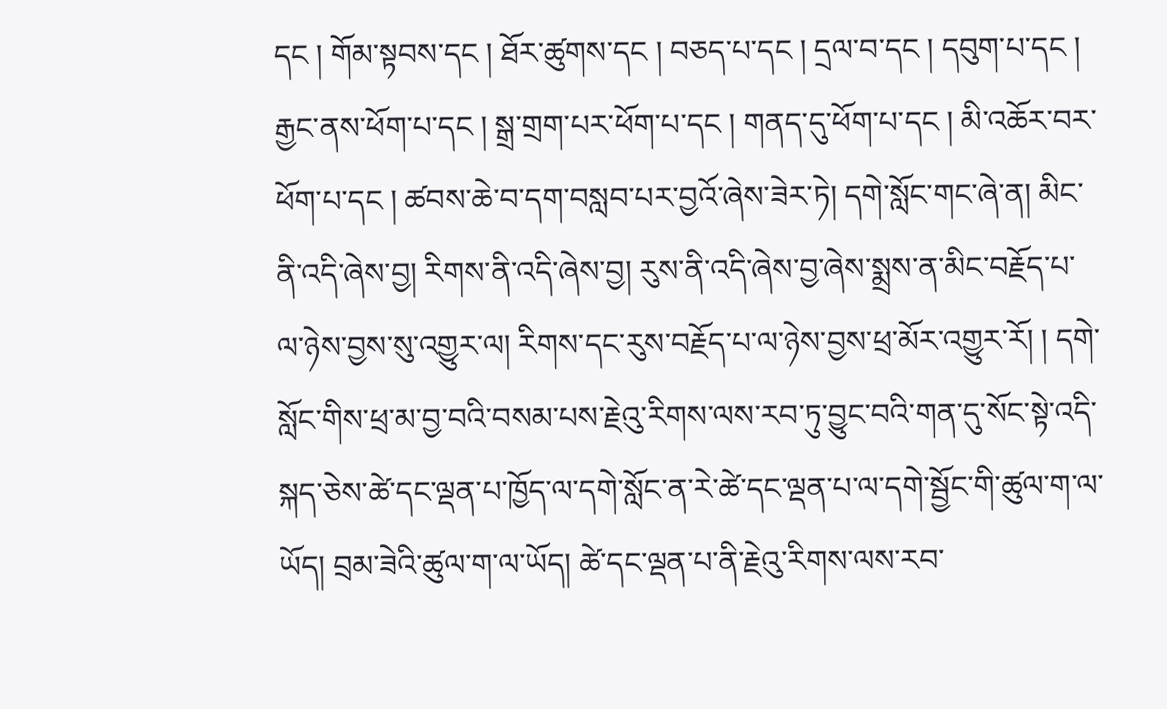དང ། གོམ་སྟབས་དང ། ཐོར་ཚུགས་དང ། བཅད་པ་དང ། དྲལ་བ་དང ། དབུག་པ་དང ། རྒྱང་ནས་ཕོག་པ་དང ། སྒྲ་གྲག་པར་ཕོག་པ་དང ། གནད་དུ་ཕོག་པ་དང ། མི་འཆོར་བར་ཕོག་པ་དང ། ཚབས་ཆེ་བ་དག་བསླབ་པར་བྱའོ་ཞེས་ཟེར་ཏེ། དགེ་སློང་གང་ཞེ་ན། མིང་ནི་འདི་ཞེས་བྱ། རིགས་ནི་འདི་ཞེས་བྱ། རུས་ནི་འདི་ཞེས་བྱ་ཞེས་སྨྲས་ན་མིང་བརྗོད་པ་ལ་ཉེས་བྱས་སུ་འགྱུར་ལ། རིགས་དང་རུས་བརྗོད་པ་ལ་ཉེས་བྱས་ཕྲ་མོར་འགྱུར་རོ། ། དགེ་སློང་གིས་ཕྲ་མ་བྱ་བའི་བསམ་པས་རྗེའུ་རིགས་ལས་རབ་ཏུ་བྱུང་བའི་གན་དུ་སོང་སྟེ་འདི་སྐད་ཅེས་ཚེ་དང་ལྡན་པ་ཁྱོད་ལ་དགེ་སློང་ན་རེ་ཚེ་དང་ལྡན་པ་ལ་དགེ་སྦྱོང་གི་ཚུལ་ག་ལ་ཡོད། བྲམ་ཟེའི་ཚུལ་ག་ལ་ཡོད། ཚེ་དང་ལྡན་པ་ནི་རྗེའུ་རིགས་ལས་རབ་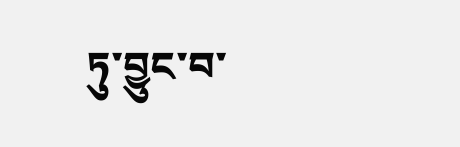ཏུ་བྱུང་བ་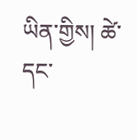ཡིན་གྱིས། ཚེ་དང་